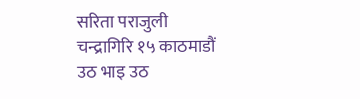सरिता पराजुली
चन्द्रागिरि १५ काठमाडौं
उठ भाइ उठ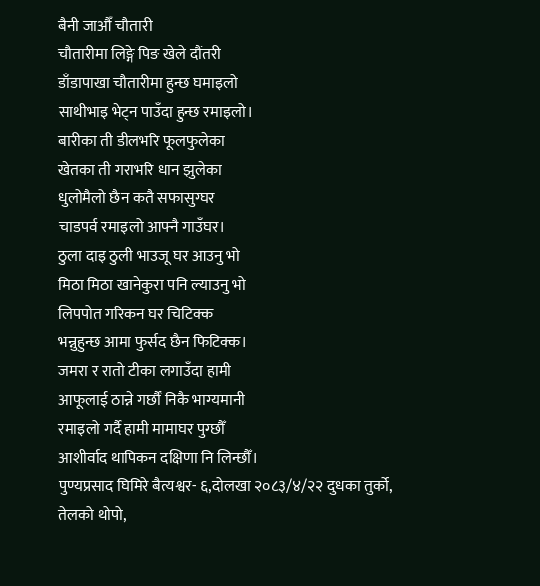बैनी जाऔँ चौतारी
चौतारीमा लिङ्गे पिङ खेले दौंतरी
डाँडापाखा चौतारीमा हुन्छ घमाइलो
साथीभाइ भेट्न पाउँदा हुन्छ रमाइलो।
बारीका ती डीलभरि फूलफुलेका
खेतका ती गराभरि धान झुलेका
धुलोमैलो छैन कतै सफासुग्घर
चाडपर्व रमाइलो आफ्नै गाउँघर।
ठुला दाइ ठुली भाउजू घर आउनु भो
मिठा मिठा खानेकुरा पनि ल्याउनु भो
लिपपोत गरिकन घर चिटिक्क
भन्नुहुन्छ आमा फुर्सद छैन फिटिक्क।
जमरा र रातो टीका लगाउँदा हामी
आफूलाई ठान्ने गर्छौँ निकै भाग्यमानी
रमाइलो गर्दै हामी मामाघर पुग्छौँ
आशीर्वाद थापिकन दक्षिणा नि लिन्छौँ।
पुण्यप्रसाद घिमिरे बैत्यश्वर- ६,दोलखा २०८३/४/२२ दुधका तुर्को, तेलको थोपो,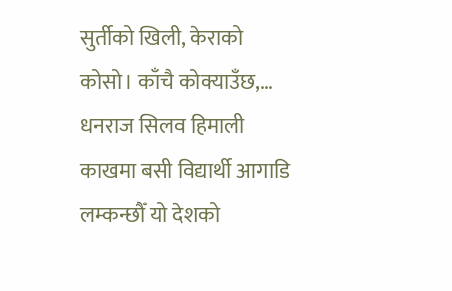सुर्तीको खिली, केराको कोसो। काँचै कोक्याउँछ,…
धनराज सिलव हिमाली काखमा बसी विद्यार्थी आगाडि लम्कन्छौँ यो देशको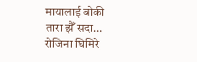मायालाई बोकी तारा झैँ सदा…
रोजिना घिमिरे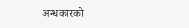अन्धकारको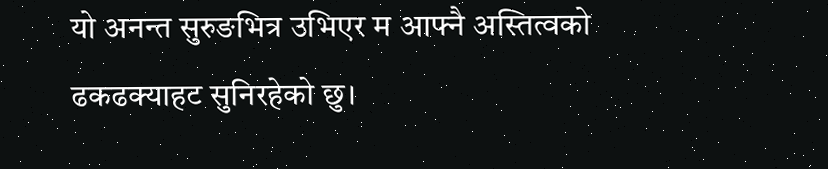यो अनन्त सुरुङभित्र उभिएर म आफ्नै अस्तित्वको ढकढक्याहट सुनिरहेको छु।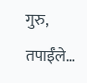गुरु, तपाईँले…